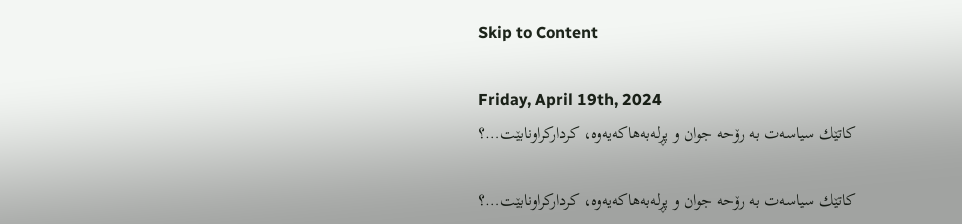Skip to Content

Friday, April 19th, 2024
كاتێك سیاسه‌ت به‌ رۆحه‌ جوان و پڕله‌به‌هاكه‌یه‌وه‌، كرداركراونابێت…؟

كاتێك سیاسه‌ت به‌ رۆحه‌ جوان و پڕله‌به‌هاكه‌یه‌وه‌، كرداركراونابێت…؟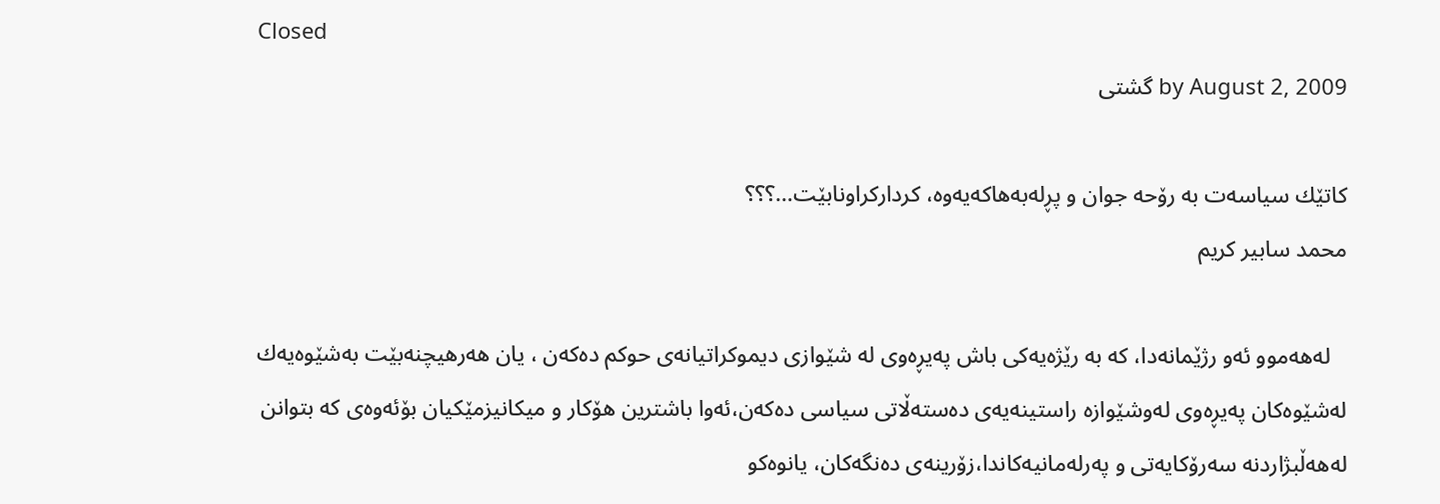Closed
by August 2, 2009 گشتی

كاتێك سیاسه‌ت به‌ رۆحه‌ جوان و پڕله‌به‌هاكه‌یه‌وه‌، كرداركراونابێت…؟؟؟
محمد سابیر كریم

   له‌هه‌موو ئه‌و رژێمانه‌دا، كه‌ به‌ رێژه‌یه‌كی باش په‌یڕه‌وی له‌ شێوازی دیموكراتیانه‌ی حوكم ده‌كه‌ن ، یان هه‌رهیچنه‌بێت به‌شێوه‌یه‌ك له‌شێوه‌كان په‌یڕه‌وی له‌وشێوازه‌ راستینه‌یه‌ی ده‌سته‌ڵاتی سیاسی ده‌كه‌ن،ئه‌وا باشترین هۆكار و میكانیزمێكیان بۆئه‌وه‌ی كه‌ بتوانن له‌هه‌ڵبژاردنه‌ سه‌رۆكایه‌تی و په‌رله‌مانیه‌كاندا،زۆرینه‌ی ده‌نگه‌كان، یانوه‌كو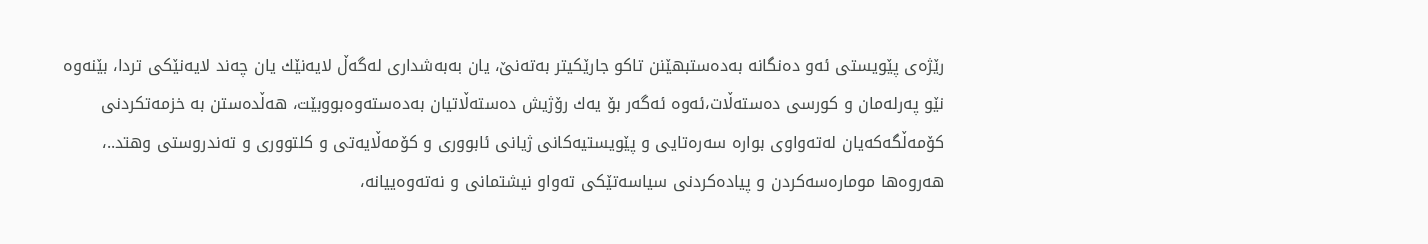رێژه‌ی پێویستی ئه‌و ده‌نگانه‌ به‌ده‌ستبهێنن تاكو جارێكیتر به‌ته‌نێ‌، یان به‌به‌شداری له‌گه‌ڵ لایه‌نێك یان چه‌ند لایه‌نێكی تردا، بێنه‌وه‌ نێو په‌رله‌مان و كورسی ده‌سته‌ڵات،ئه‌وه‌ ئه‌گه‌ر بۆ یه‌ك رۆژیش ده‌سته‌ڵاتیان به‌ده‌سته‌وه‌بووبێت، هه‌ڵده‌ستن به‌ خزمه‌تكردنی كۆمه‌ڵگه‌كه‌یان له‌ته‌واوی بواره‌ سه‌ره‌تایی و پێویستیه‌كانی ژیانی ئابووری و كۆمه‌ڵایه‌تی و كلتووری و ته‌ندروستی وهتد..، هه‌روه‌ها موماره‌سه‌كردن و پیاده‌كردنی سیاسه‌تێكی ته‌واو نیشتمانی و نه‌ته‌وه‌ییانه‌،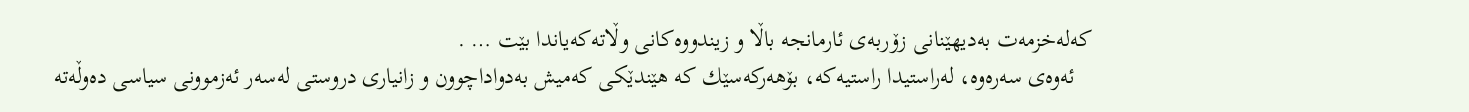كه‌له‌خزمه‌ت به‌دیهێنانی زۆربه‌ی ئارمانجه‌ باڵا و زیندووه‌كانی وڵاته‌كه‌یاندا بێت … .
   ئه‌وه‌ی سه‌ره‌وه‌، له‌راستیدا راستیه‌كه‌، بۆهه‌ركه‌سێك كه‌ هێندێكی كه‌میش به‌دواداچوون و زانیاری دروستی له‌سه‌ر ئه‌زموونی سیاسی ده‌وڵه‌ته‌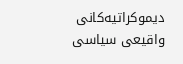دیموكراتیه‌كانی واقیعی سیاسی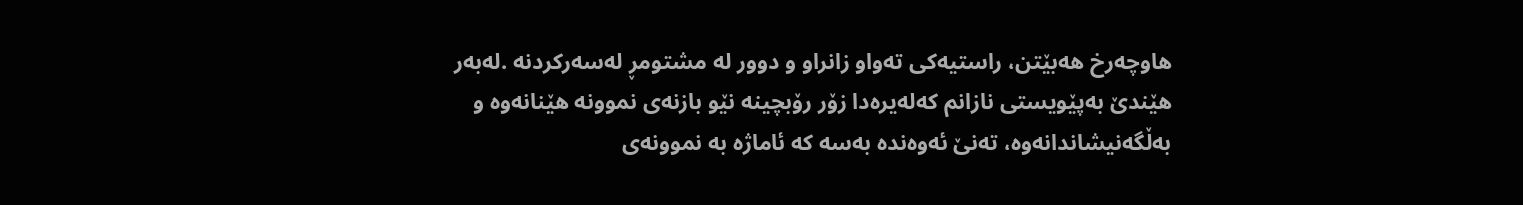هاوچه‌رخ هه‌بێتن، راستیه‌كی ته‌واو زانراو و دوور له‌ مشتومڕ له‌سه‌ركردنه‌ .له‌به‌ر هێندێ‌ به‌پێویستی نازانم كه‌له‌یره‌دا زۆر رۆبچینه‌ نێو بازنه‌ی نموونه‌ هێنانه‌وه‌ و به‌ڵگه‌نیشاندانه‌وه‌، ته‌نێ‌ ئه‌وه‌نده‌ به‌سه‌ كه‌ ئاماژه‌ به‌ نموونه‌ی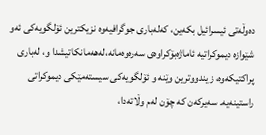ده‌وڵه‌تی ئیسرائیل بكه‌ین، كه‌له‌باری جوگرافیه‌وه‌ نزیكترین ئۆلگویه‌كی ئه‌و شێوازه‌ دیموكراتیه‌ ئاماژه‌بۆكراوه‌ی سه‌ره‌وه‌مانه‌،له‌هه‌مانكاتیشدا و، له‌باری پراكتیكه‌وه‌، زیندووترین وێنه‌ و ئۆلگویه‌كی سیسته‌مێكی دیموكراتی راستینه‌یه‌. سه‌یركه‌ن كه‌ چۆن له‌م وڵاته‌دا،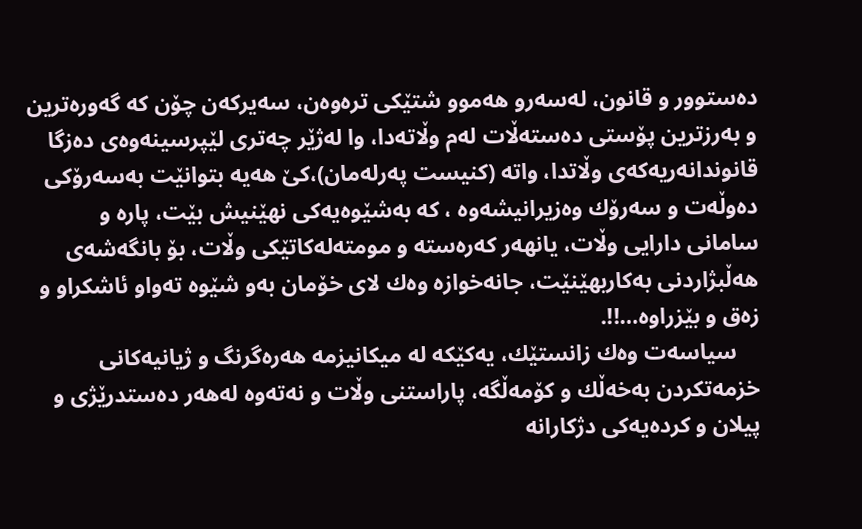ده‌ستوور و قانون، له‌سه‌رو هه‌موو شتێكی تره‌وه‌ن، سه‌یركه‌ن چۆن كه‌ گه‌وره‌ترین و به‌رزترین پۆستی ده‌سته‌ڵات له‌م وڵاته‌دا، وا له‌ژێر چه‌تری لێپرسینه‌وه‌ی ده‌زگا قانوندانه‌ریه‌كه‌ی وڵاتدا، واته‌ (كنیست په‌رله‌مان)،كێ‌ هه‌یه‌ بتوانێت به‌سه‌رۆكی ده‌وڵه‌ت و سه‌رۆك وه‌زیرانیشه‌وه‌ ، كه‌ به‌شێوه‌یه‌كی نهێنیش بێت، پاره‌ و سامانی دارایی وڵات، یانهه‌ر كه‌ره‌سته‌ و مومته‌له‌كاتێكی وڵات، بۆ بانگه‌شه‌ی هه‌ڵبژاردنی به‌كاربهێنێت، جانه‌خوازه‌ وه‌ك لای خۆمان به‌و شێوه‌ ته‌واو ئاشكراو و زه‌ق و بێزراوه‌…!!.
    سیاسه‌ت وه‌ك زانستێك، یه‌كێكه‌ له‌ میكانیزمه‌ هه‌ره‌گرنگ و ژیانیه‌كانی خزمه‌تكردن به‌خه‌ڵك و كۆمه‌ڵگه‌، پاراستنی وڵات و نه‌ته‌وه‌ له‌هه‌ر ده‌ستدرێژی و پیلان و كرده‌یه‌كی دژكارانه‌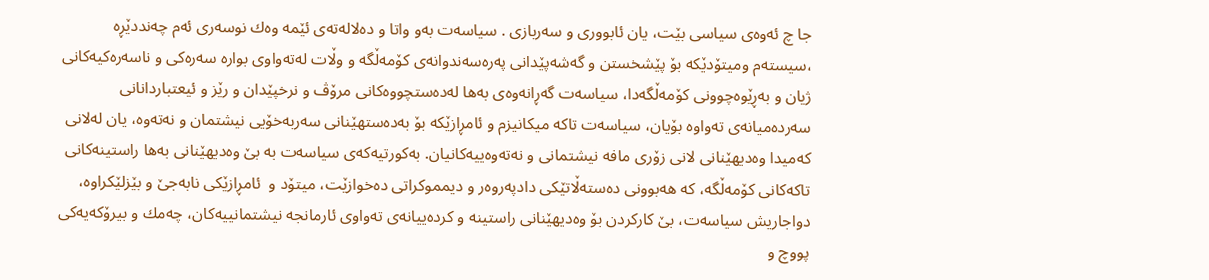جا چ ئه‌وه‌ی سیاسی بێت، یان ئابووری و سه‌ربازی . سیاسه‌ت به‌و واتا و ده‌لاله‌ته‌ی ئێمه‌ وه‌ك نوسه‌ری ئه‌م چه‌نددێڕه‌ ،سیسته‌م ومیتۆدێكه‌ بۆ پێشخستن و گه‌شه‌پێدانی په‌ره‌سه‌ندوانه‌ی كۆمه‌ڵگه‌ و وڵات له‌ته‌واوی بواره‌ سه‌ره‌كی و ناسه‌ره‌كیه‌كانی ژیان و به‌ڕێوه‌چوونی كۆمه‌ڵگه‌دا، سیاسه‌ت گه‌ڕانه‌وه‌ی به‌ها له‌ده‌ستچووه‌كانی مرۆڤ و نرخپێدان و رێز و ئیعتباردانانی سه‌رده‌میانه‌ی ته‌واوه‌ بۆیان، سیاسه‌ت تاكه‌ میكانیزم و ئامڕازێكه‌ بۆ به‌ده‌ستهێنانی سه‌ربه‌خۆیی نیشتمان و نه‌ته‌وه‌، یان له‌لانی كه‌میدا وه‌دیهێنانی لانی زۆری مافه‌ نیشتمانی و نه‌ته‌وه‌ییه‌كانیان. به‌كورتیه‌كه‌ی سیاسه‌ت به‌ بێ‌ وه‌دیهێنانی به‌ها راستینه‌كانی تاكه‌كانی كۆمه‌ڵگه‌، كه‌ هه‌بوونی ده‌سته‌ڵاتێكی دادپه‌روه‌ر و دیمموكراتی ده‌خوازێت، میتۆد و  ئامڕازێكی نابه‌جێ‌ و بێزلێكراوه‌، دواجاریش سیاسه‌ت، بێ‌ كاركردن بۆ وه‌دیهێنانی راستینه‌ و كرده‌ییانه‌ی ته‌واوی ئارمانجه‌ نیشتمانییه‌كان، چه‌مك و بیرۆكه‌یه‌كی پووچ و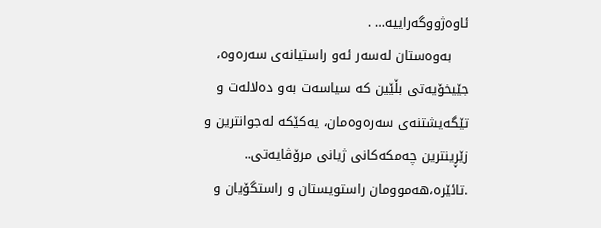ئاوه‌ژووگه‌راییه‌… .
    به‌وه‌ستان له‌سه‌ر ئه‌و راستیانه‌ی سه‌ره‌وه‌، جێیخۆیه‌تی بڵێین كه‌ سیاسه‌ت به‌و ده‌لاله‌ت و تێگه‌یشتنه‌ی سه‌ره‌وه‌مان، یه‌كێكه‌ له‌جوانترین و زێڕینترین چه‌مكه‌كانی ژیانی مرۆڤایه‌تی.. .تائێره‌،هه‌موومان راستویستان و راستگۆیان و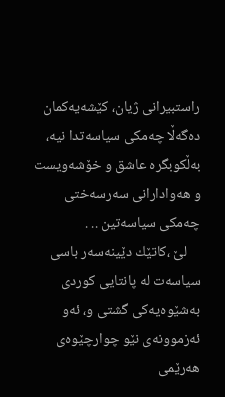راستبیرانی ژیان، كێشه‌یه‌كمان ده‌گه‌ڵا چه‌مكی سیاسه‌تدا نیه‌، به‌ڵكوبگره‌ عاشق و خۆشه‌ویست و هه‌وادارانی سه‌رسه‌ختی چه‌مكی سیاسه‌تین .. .
    لێ‌ ،كاتێك دێینه‌سه‌ر باسی سیاسه‌ت له‌ پانتایی كوردی به‌شێوه‌یه‌كی گشتی و، ئه‌و ئه‌زموونه‌ی نێو چوارچێوه‌ی هه‌رێمی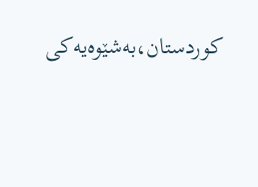كوردستان،به‌شێوه‌یه‌كی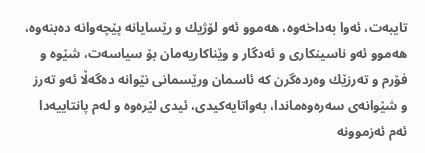تایبه‌ت، ئه‌وا به‌داخه‌وه‌، هه‌موو ئه‌و لۆژیك و رێسایانه‌ پێچه‌وانه‌ ده‌بنه‌وه‌، هه‌موو ئه‌و ناسینكاری و ئه‌دگار و وێناكاریه‌مان بۆ سیاسه‌ت، شێوه‌ و فۆرم و ته‌رزێك وه‌رده‌گرن كه‌ ئاسمان ورێسمانی نێوانه‌ ده‌گه‌ڵا ئه‌و ته‌رز و شێوانه‌ی سه‌ره‌وه‌ماندا، به‌واتایه‌كیدی، ئیدی لێره‌وه‌ و له‌م پانتاییه‌دا ئه‌م ئه‌زموونه‌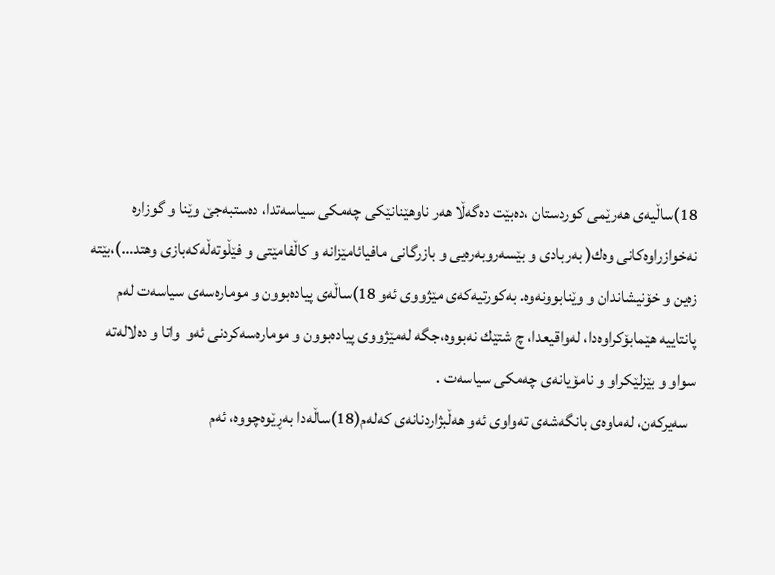18)ساڵیه‌ی هه‌رێمی كوردستان ،ده‌بێت ده‌گه‌ڵا هه‌ر ناوهێنانێكی چه‌مكی سیاسه‌تدا، ده‌ستبه‌جێ‌ وێنا و گوزاره‌ نه‌خوازراوه‌كانی وه‌ك( به‌ربادی و بێسه‌روبه‌ره‌یی و بازرگانی مافیائامێزانه‌ و كاڵفامێتی و فێڵوته‌ڵه‌كه‌بازی وهتد…)،بێته‌ زه‌ین و خۆنیشاندان و وێنابوونه‌وه‌. به‌كورتیه‌كه‌ی مێژووی ئه‌و 18)ساڵه‌ی پیاده‌بوون و موماره‌سه‌ی سیاسه‌ت له‌م پانتاییه‌ هێمابۆكراوه‌دا، له‌واقیعدا، چ شتێك نه‌بووه‌،جگه‌ له‌مێژووی پیاده‌بوون و موماره‌سه‌كردنی ئه‌و  واتا و ده‌لاله‌ته‌ سواو و بێزلێكراو و نامۆیانه‌ی چه‌مكی سیاسه‌ت .
  سه‌یركه‌ن، له‌ماوه‌ی بانگه‌شه‌ی ته‌واوی ئه‌و هه‌ڵبژاردنانه‌ی كه‌له‌م(18)ساڵه‌دا به‌ڕێوه‌چووه‌، ئه‌م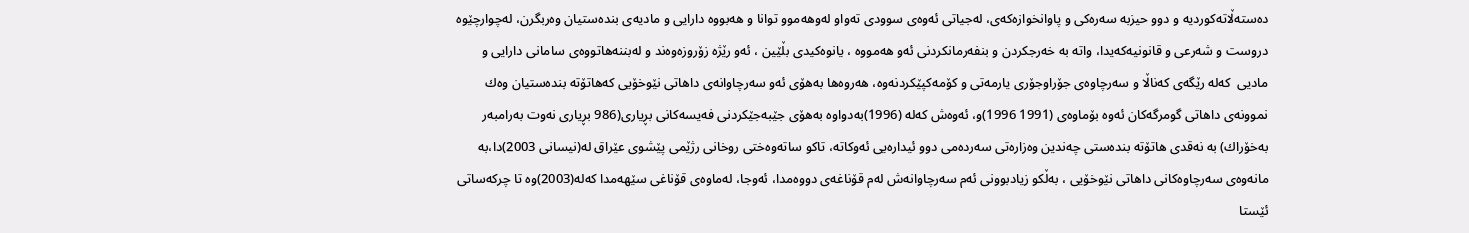ده‌سته‌ڵاته‌كوردیه‌ و دوو حیزبه‌ سه‌ره‌كی و پاوانخوازه‌كه‌ی، له‌جیاتی ئه‌وه‌ی سوودی ته‌واو له‌وهه‌موو توانا و هه‌بووه‌ دارایی و مادیه‌ی بنده‌ستیان وه‌ربگرن، له‌چوارچێوه‌ دروست و شه‌رعی و قانونیه‌كه‌یدا، واته‌ به‌ خه‌رجكردن و بنفه‌رمانكردنی ئه‌و هه‌مووه‌ ، یانوه‌كیدی بڵێین ، ئه‌و رێژه‌ زۆروزه‌وه‌ند و له‌بننه‌هاتووه‌ی سامانی دارایی و مادیی  كه‌له‌ رێگه‌ی كه‌ناڵا و سه‌رچاوه‌ی جۆراوجۆری یارمه‌تی و كۆمه‌كپێكردنه‌وه‌، هه‌روه‌ها به‌هۆی ئه‌و سه‌رچاوانه‌ی داهاتی نێوخۆیی كه‌هاتۆته‌ بنده‌ستیان وه‌ك نموونه‌ی داهاتی گومرگه‌كان ئه‌وه‌ بۆماوه‌ی (1991 1996)و، ئه‌وه‌ش كه‌له‌ (1996)به‌دواوه‌ به‌هۆی جێبه‌جێكردنی فه‌یسه‌كانی بڕیاری(986 بڕیاری نه‌وت به‌رامبه‌ر به‌خۆراك) به‌ نه‌قدی هاتۆته‌ بنده‌ستی چه‌ندین وه‌زاره‌تی سه‌رده‌می دوو ئیداره‌یی ئه‌وكاته‌، تاكو ساته‌وه‌ختی روخانی رژێمی پێشوی عێراق له‌(نیسانی 2003)دا،به‌ مانه‌وه‌ی سه‌رچاوه‌كانی داهاتی نێوخۆیی ، به‌ڵكو زیادبوونی ئه‌م سه‌رچاوانه‌ش له‌م قۆناغه‌ی دووه‌مدا، ئه‌وجا، له‌ماوه‌ی قۆناغی سێهه‌مدا كه‌له‌(2003)وه‌ تا چركه‌ساتی ئێستا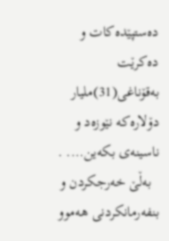ده‌ستپێده‌كات و ده‌كرێت به‌قۆناغی(31)ملیار دۆلاره‌كه‌ نێوزه‌د و ناسینه‌ی بكه‌ین…. .
  به‌ڵێ‌ خه‌رجكردن و بنفه‌رمانكردنی هه‌موو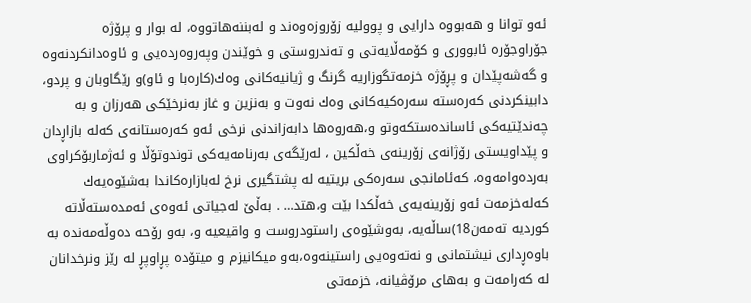ئه‌و توانا و هه‌بووه‌ دارایی و پوولیه‌ زۆروزه‌وه‌ند و له‌بننه‌هاتووه‌، له‌ بوار و پرۆژه‌ جۆراوجۆره‌ ئابووری و كۆمه‌ڵایه‌تی و ته‌ندروستی و خوێندن وپه‌روه‌رده‌یی و ئاوه‌دانكردنه‌وه‌ و گه‌شه‌پێدان و پڕۆژه‌ خزمه‌تگوزاریه‌ گرنگ و ژیانیه‌كانی وه‌ك(كاره‌با و ئاو)و رێگاوبان و پردو، دابینكردنی كه‌ره‌سته‌ سه‌ره‌كیه‌كانی وه‌ك نه‌وت و به‌نزین و غاز به‌نرخێكی هه‌رزان و به‌ چه‌ندێتیه‌كی ئاسانده‌ستكه‌وتو و،هه‌روه‌ها دابه‌زاندنی نرخی ئه‌و كه‌ره‌ستانه‌ی كه‌له‌ بازاڕدان و پێداویستی رۆژانه‌ی زۆرینه‌ی خه‌ڵكین ، له‌رێگه‌ی به‌رنامه‌یه‌كی توندوتۆڵا و ئه‌ژماربۆكراوی به‌رده‌وامه‌وه‌، كه‌ئامانجی سه‌ره‌كی بریتیه‌ له‌ پشتگیری نرخ له‌بازاره‌كاندا به‌شێوه‌یه‌ك كه‌له‌خزمه‌ت ئه‌و زۆرینه‌یه‌ی خه‌ڵكدا بێت و،هتد… . به‌ڵێ‌ له‌جیاتی ئه‌وه‌ی ئه‌مده‌سته‌ڵاته‌ كوردیه‌ ته‌مه‌ن18)ساڵه‌یه‌، به‌وشێوه‌ی راستودروست و واقیعیه‌ و، به‌و رۆحه‌ ده‌وڵه‌مه‌نده‌ به‌ باوه‌ڕداری نیشتمانی و نه‌ته‌وه‌یی راستینه‌وه‌،به‌و میكانیزم و میتۆده‌ پڕاوپڕ له‌ رێز ونرخدانان له‌ كه‌رامه‌ت و به‌های مرۆڤیانه‌، خزمه‌تی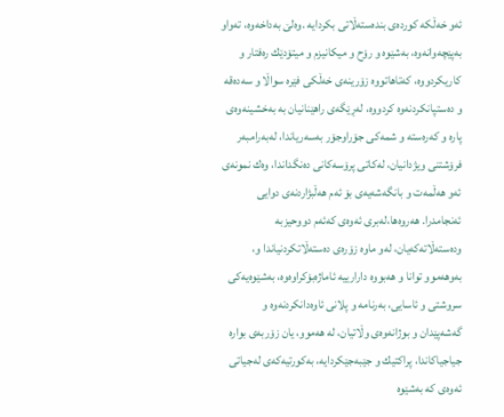ئه‌و خه‌ڵكه‌ كورده‌ی بنده‌سته‌ڵاتی بكردایه‌ .وه‌لێ‌ به‌داخه‌وه‌، ته‌واو به‌پێچه‌وانه‌وه‌، به‌شێوه‌ و رۆح و میكانیزم و میتۆدێك ره‌فتار و كاریكردووه‌، كه‌تاهاتووه‌ زۆرینه‌ی خه‌ڵكی فێره‌ سواڵا و سه‌ده‌قه‌ و ده‌ستپانكردنه‌وه‌ كردووه‌، له‌ڕێگه‌ی راهێنانیان به‌ به‌خشینه‌وه‌ی پاره‌ و كه‌ره‌سته‌ و شمه‌كی جۆراوجۆر به‌سه‌ریاندا، له‌به‌رامبه‌ر فرۆشتنی ویژدانیان، له‌كاتی پرۆسه‌كانی ده‌نگداندا، وه‌ك نمونه‌ی ئه‌و هه‌ڵمه‌ت و بانگه‌شه‌یه‌ی بۆ ئه‌م هه‌ڵبژاردنه‌ی دوایی ئه‌نجامدرا. هه‌روه‌ها،له‌بری ئه‌وه‌ی كه‌ئه‌م دووحیزبه‌ وده‌سته‌ڵاته‌كه‌یان، له‌و ماوه‌ زۆره‌ی ده‌سته‌ڵاتكردنیاندا و، به‌وهه‌موو توانا و هه‌بووه‌ دارارییه‌ ئاماژه‌بۆكراوه‌وه‌، به‌شێوه‌یه‌كی سروشتی و ئاسایی، به‌رنامه‌ و پلانی ئاوه‌دانكردنه‌وه‌ و گه‌شه‌پێدان و بوژانه‌وه‌ی وڵاتیان، له‌ هه‌موو، یان زۆربه‌ی بواره‌ جیاجیاكاندا، پراكتیك و جێبه‌جێكردایه‌، به‌كورتیه‌كه‌ی له‌جیاتی ئه‌وه‌ی كه‌ به‌شێوه‌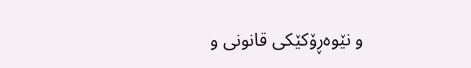و نێوه‌ڕۆكێكی قانونی و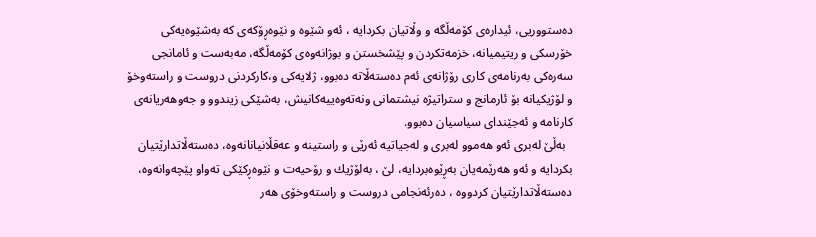ده‌ستووریی، ئیداره‌ی كۆمه‌ڵگه‌ و وڵاتیان بكردایه‌ ، ئه‌و شێوه‌ و نێوه‌ڕۆكه‌ی كه‌ به‌شێوه‌یه‌كی خۆرسكی و ریتیمیانه‌، خزمه‌تكردن و پێشخستن و بوژانه‌وه‌ی كۆمه‌ڵگه‌، مه‌به‌ست و ئامانجی سه‌ره‌كی به‌رنامه‌ی كاری رۆژانه‌ی ئه‌م ده‌سته‌ڵاته‌ ده‌بوو، ژلایه‌كی و،كاركردنی دروست و راسته‌وخۆ و لۆژیكیانه‌ بۆ ئارمانج و ستراتیژه‌ نیشتمانی ونه‌ته‌وه‌ییه‌كانیش، به‌شێكی زیندوو و جه‌وهه‌ریانه‌ی كارنامه‌ و ئه‌جێندای سیاسیان ده‌بوو.
  به‌ڵێ‌ له‌بری ئه‌و هه‌موو له‌بری و له‌جیاتیه‌ ئه‌رێی و راستینه‌ و عه‌قڵانیانانه‌وه‌، ده‌سته‌ڵاتدارێتیان بكردایه‌ و ئه‌و هه‌رێمه‌یان به‌ڕێوه‌بردایه‌، لێ‌ ، به‌لۆژیك و رۆحیه‌ت و نێوه‌ڕكێكی ته‌واو پێچه‌وانه‌وه‌، ده‌سته‌ڵاتدارێتیان كردووه‌ ، ده‌رئه‌نجامی دروست و راسته‌وخۆی هه‌ر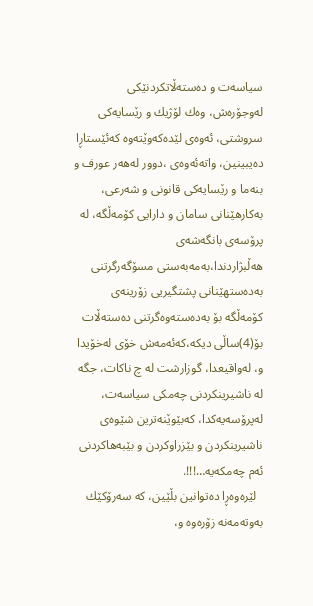سیاسه‌ت و ده‌سته‌ڵاتكردنێكی له‌وجۆره‌ش، وه‌ك لۆژیك و رێسایه‌كی سروشتی، ئه‌وه‌ی لێده‌كه‌وێته‌وه‌ كه‌ئێستاڕا ده‌یبینین، واته‌ئه‌وه‌ی ،دوور له‌هه‌ر عورف و بنه‌ما و رێسایه‌كی قانونی و شه‌رعی، به‌كارهێنانی سامان و دارایی كۆمه‌ڵگه‌، له‌ پرۆسه‌ی بانگه‌شه‌ی هه‌ڵبژاردندا،به‌مه‌به‌ستی مسۆگه‌رگرتنی به‌ده‌ستهێنانی پشتگیریی زۆرینه‌ی كۆمه‌ڵگه‌ بۆ به‌ده‌سته‌وه‌گرتنی ده‌سته‌ڵات بۆ(4)ساڵی دیكه‌،كه‌ئه‌مه‌ش خۆی له‌خۆیدا و، له‌واقیعدا، گوزارشت له‌ چ ناكات، جگه‌ له‌ ناشیرینكردنی چه‌مكی سیاسه‌ت، له‌پرۆسه‌یه‌كدا، كه‌بێوێنه‌ترین شێوه‌ی ناشیرینكردن و بێزراوكردن و بێبه‌هاكردنی ئه‌م چه‌مكه‌یه‌…!!!.
  لێره‌وه‌ڕا ده‌توانین بڵێین، كه‌ سه‌رۆكێك به‌وته‌مه‌نه‌ زۆره‌وه‌ و،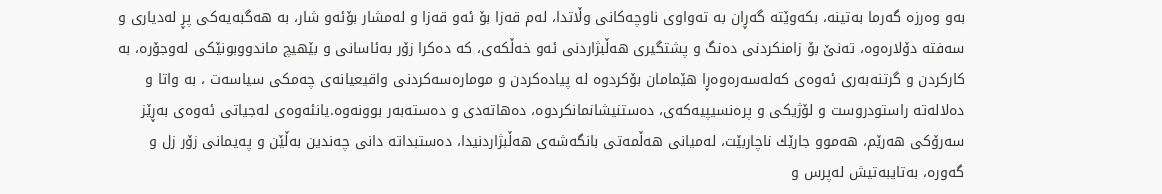به‌و وه‌رزه‌ گه‌رما به‌تینه‌، بكه‌وێته‌ گه‌ڕان به‌ ته‌واوی ناوچه‌كانی وڵاتدا، له‌م قه‌زا بۆ ئه‌و قه‌زا و له‌مشار بۆئه‌و شار، به‌ هه‌گبه‌یه‌كی پڕ له‌دیاری و سه‌فته‌ دۆلاره‌وه‌، ته‌نێ‌ بۆ زامنكردنی ده‌نگ و پشتگیری هه‌ڵبژاردنی ئه‌و خه‌ڵكه‌ی، كه‌ ده‌كرا زۆر به‌ئاسانی و بێهیچ ماندووبونێكی له‌وجۆره‌، به‌ كاركردن و گرتنه‌به‌ری ئه‌وه‌ی كه‌له‌سه‌ره‌وه‌ڕا هێمامان بۆكردوه‌ له‌ پیاده‌كردن و موماره‌سه‌كردنی واقیعیانه‌ی چه‌مكی سیاسه‌ت ، به‌ واتا و ده‌لاله‌ته‌ راستودروست و لۆژیكی و پره‌نسیپیه‌كه‌ی، ده‌ستنیشانمانكردوه‌، ده‌هاته‌دی و ده‌سته‌به‌ر بوونه‌وه‌.یانئه‌وه‌ی له‌جیاتی ئه‌وه‌ی به‌ڕێز سه‌رۆكی هه‌رێم، هه‌موو جارێك ناچاربێت، له‌میانی هه‌ڵمه‌تی بانگه‌شه‌ی هه‌ڵبژاردنیدا، ده‌ستبداته‌ دانی چه‌ندین به‌ڵێن و په‌یمانی زۆر زل و گه‌وره‌، به‌تایبه‌تیش له‌پرس و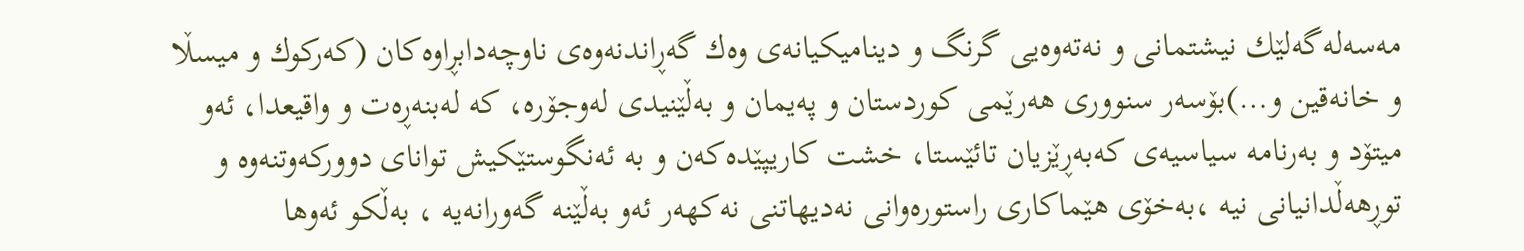مه‌سه‌له‌گه‌لێك نیشتمانی و نه‌ته‌وه‌یی گرنگ و دینامیكیانه‌ی وه‌ك گه‌ڕاندنه‌وه‌ی ناوچه‌دابڕاوه‌كان (كه‌ركوك و میسڵا و خانه‌قین و…)بۆسه‌ر سنووری هه‌رێمی كوردستان و په‌یمان و به‌ڵێنیدی له‌وجۆره‌، كه‌ له‌بنه‌ڕه‌ت و واقیعدا، ئه‌و میتۆد و به‌رنامه‌ سیاسیه‌ی كه‌به‌ڕێزیان تائێستا، خشت كاریپێده‌كه‌ن و به‌ ئه‌نگوستێكیش توانای دووركه‌وتنه‌وه‌ و توڕهه‌ڵدانیانی نیه‌ ،به‌خۆی هێماكاری راستوره‌وانی نه‌دیهاتنی نه‌كهه‌ر ئه‌و به‌ڵێنه‌ گه‌ورانه‌یه‌ ، به‌ڵكو ئه‌وها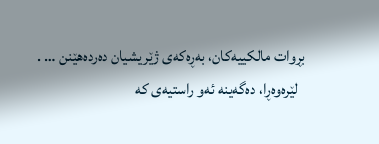بڕوات مالكییه‌كان، به‌ڕه‌كه‌ی ژێریشیان ده‌رده‌هێنن … .
  لێره‌وه‌ڕا، ده‌گه‌ینه‌ ئه‌و راستیه‌ی كه‌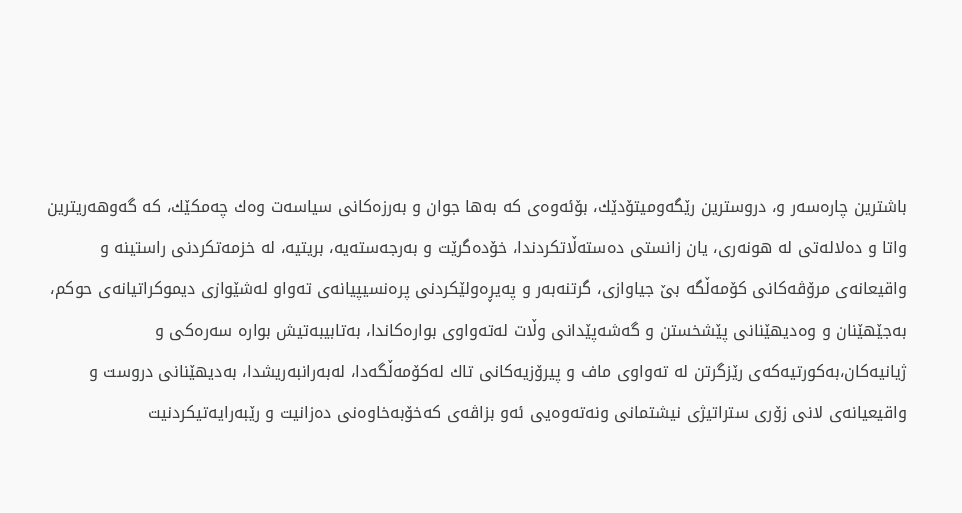باشترین چاره‌سه‌ر و، دروسترین رێگه‌ومیتۆدێك، بۆئه‌وه‌ی كه‌ به‌ها جوان و به‌رزه‌كانی سیاسه‌ت وه‌ك چه‌مكێك، كه‌ گه‌وهه‌ریترین واتا و ده‌لاله‌تی له‌ هونه‌ری، یان زانستی ده‌سته‌ڵاتكردندا، خۆده‌گرێت و به‌رجه‌سته‌یه‌، بریتیه‌، له‌ خزمه‌تكردنی راستینه‌ و واقیعانه‌ی مرۆڤه‌كانی كۆمه‌ڵگه‌ بێ جیاوازی، گرتنه‌به‌ر و په‌یڕه‌ولێكردنی پره‌نسیپیانه‌ی ته‌واو له‌شێوازی دیموكراتیانه‌ی حوكم، به‌جێهێنان و وه‌دیهێنانی پێشخستن و گه‌شه‌پێدانی وڵات له‌ته‌واوی بواره‌كاندا، به‌تابیبه‌تیش بواره‌ سه‌ره‌كی و ژیانیه‌كان،به‌كورتیه‌كه‌ی رێزگرتن له‌ ته‌واوی ماف و پیرۆزیه‌كانی تاك له‌كۆمه‌ڵگه‌دا، له‌به‌رانبه‌ریشدا، به‌دیهێنانی دروست و واقیعیانه‌ی لانی زۆری ستراتیژی نیشتمانی ونه‌ته‌وه‌یی ئه‌و بزاڤه‌ی كه‌خۆبه‌خاوه‌نی ده‌زانیت و رێبه‌رایه‌تیكردنیت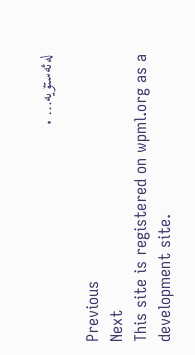له‌ئه‌ستۆیه‌… .

Previous
Next
This site is registered on wpml.org as a development site.